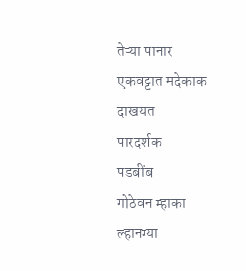तेऱ्या पानार
एकवट्टात मदेकाक
दाखयत
पारदर्शक
पडबींब
गोठेवन म्हाका
ल्हानग्या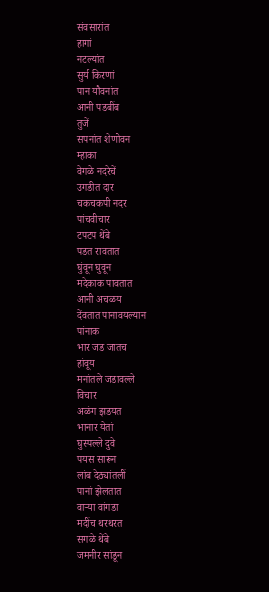संवसारांत
हागां
नटल्यांत
सुर्य किरणां
पान यौवनांत
आनी पडबींब
तुजें
सपनांत शेणोवन
म्हाका
वेगळे नदरेचें
उगडीत दार
चकचकपी नदर
पांचवीचार
टपटप थेंबे
पडत रावतात
घुंवून घुवून
मदेकाक पावतात
आनी अचळय
देंवतात पानावयल्यान
पांनाक
भार जड जातच
हांवूय
मनांतले जडावल्ले
विचार
अळंग झडयत
भानार येतां
घुस्पल्ले दुवे
पयस सारून
लांब देठ्यांतलीं
पानां झेलतात
वाऱ्या वांगडा
मदींच थरथरत
सगळे थेंबे
जमनीर सांडून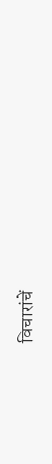विचारांचें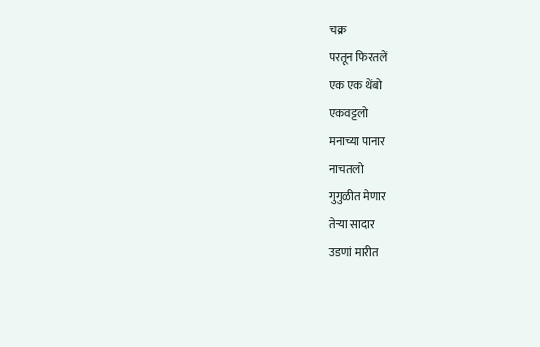चक्र
परतून फिरतलें
एक एक थेंबो
एकवट्टलो
मनाच्या पानार
नाचतलो
गुगुळीत मेणार
तेऱ्या सादार
उडणां मारीत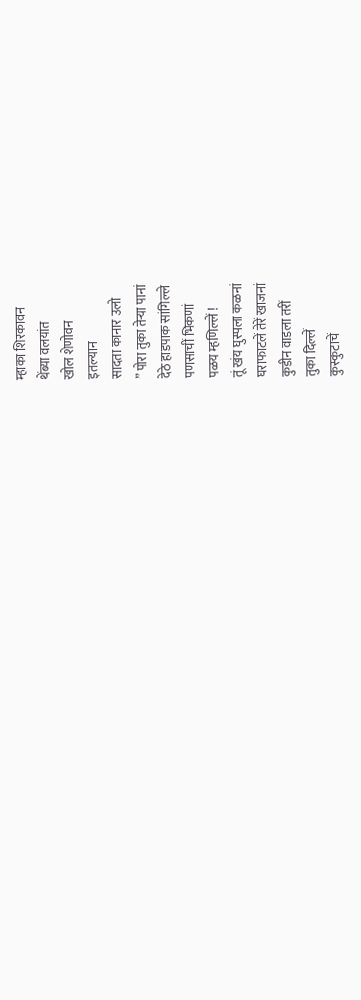म्हाका शिरकावन
थेंब्या वलयांत
खोल शेणोवन
इतल्यान
सादता कानार उलो
” पोरा तुका तेऱ्या पानां
देठे हाडपाक सांगिल्ले
पणसाचीं भिकणां
पळय म्हणिल्लें !
तूं खंय घुस्पला कळनां
घराफाटलें तेरें खाजनां
कुडीन वाडला तरीं
तुका दिल्लें
कुस्कुटाचें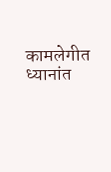कामलेगीत
ध्यानांत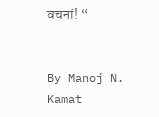वचनां! “


By Manoj N. Kamat